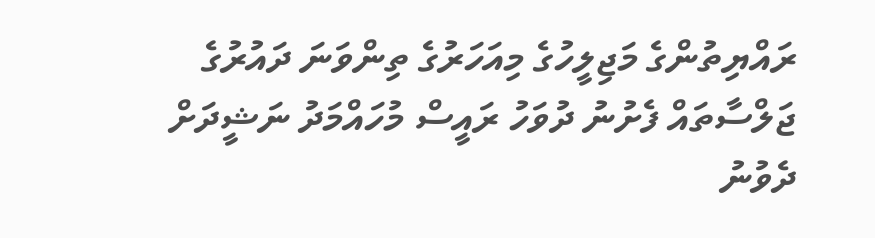ރައްޔިތުންގެ މަޖިލީހުގެ މިއަހަރުގެ ތިންވަނަ ދައުރުގެ ޖަލްސާތައް ފެށުނު ދުވަހު ރައީސް މުހައްމަދު ނަޝީދަށް ދެވުނު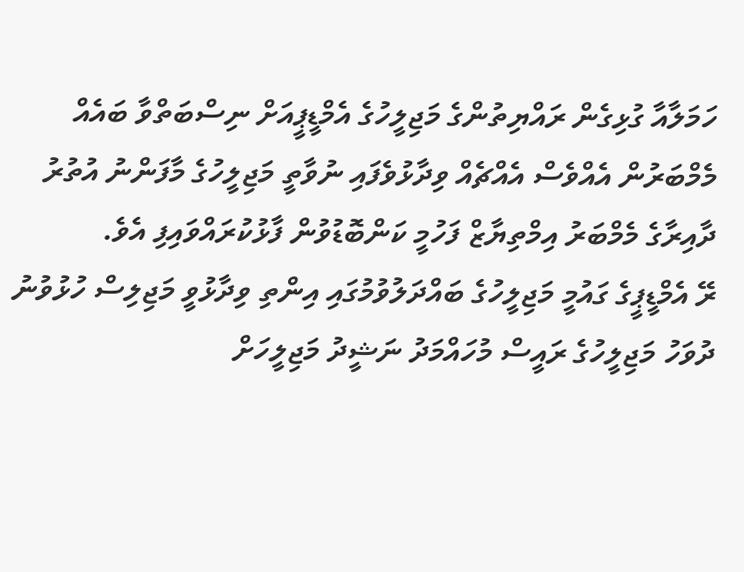ހަމަލާއާ ގުޅިގެން ރައްޔިތުންގެ މަޖިލީހުގެ އެމްޑީޕީއަށް ނިސްބަތްވާ ބައެއް މެމްބަރުން އެއްވެސް އެއްޗެއް ވިދާޅުވެފައި ނުވާތީ މަޖިލީހުގެ މާފަންނު އުތުރު ދާއިރާގެ މެމްބަރު އިމްތިޔާޒް ފަހުމީ ކަންބޮޑުވުން ފާޅުކުރައްވައިފި އެވެ.
ރޭ އެމްޑީޕީގެ ގައުމީ މަޖިލީހުގެ ބައްދަލުވުމުގައި އިންތި ވިދާޅުވީ މަޖިލިސް ހުޅުވުނު ދުވަހު މަޖިލީހުގެ ރައީސް މުހައްމަދު ނަޝީދު މަޖިލީހަށް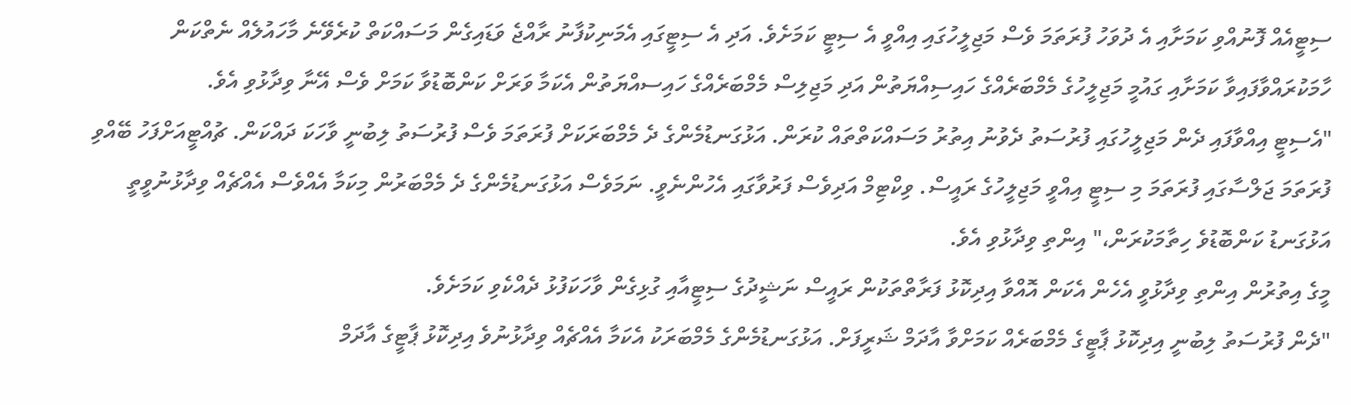ސިޓީއެއް ފޮނުއްވި ކަމަށާއި އެ ދުވަހު ފުރަތަމަ ވެސް މަޖިލީހުގައި އިއްވީ އެ ސިޓީ ކަމަށެވެ. އަދި އެ ސިޓީގައި އެމަނިކުފާނު ރާއްޖެ ވަޑައިގެން މަސައްކަތް ކުރެވޭނެ މާހައުލެއް ނެތްކަން ހާމަކުރައްވާފައިވާ ކަމަށާއި ގައުމީ މަޖިލީހުގެ މެމްބަރެއްގެ ހައިސިއްޔަތުން އަދި މަޖިލިސް މެމްބަރެއްގެ ހައިސއްޔަތުން އެކަމާ ވަރަށް ކަންބޮޑުވާ ކަމަށް ވެސް އޭނާ ވިދާޅުވި އެވެ.
"އެސިޓީ އިއްވާފައި ދެން މަޖިލީހުގައި ފުރުސަތު ދެވުނު އިތުރު މަސައްކަތްތައް ކުރަން. އަޅުގަނޑުމެންގެ ދެ މެމްބަރަކަށް ފުރަތަމަ ވެސް ފުރުސަތު ލިބުނީ ވާހަކަ ދައްކަން. ޗުއްޓީއަށްފަހު ބޭއްވި ފުރަތަމަ ޖަލްސާގައި ފުރަތަމަ މި ސިޓީ އިއްވީ މަޖިލީހުގެ ރައީސް. ވިކްޓިމް އަދިވެސް ފަރުވާގައި އެހުންނެވީ. ނަމަވެސް އަޅުގަނޑުމެންގެ ދެ މެމްބަރުން މިކަމާ އެއްވެސް އެއްޗެއް ވިދާޅުނުވީތީ އަޅުގަނޑު ކަންބޮޑުވެ ހިތާމަކުރަން،" އިންތި ވިދާޅުވި އެވެ.
މީގެ އިތުރުން އިންތި ވިދާޅުވީ އެހެން އެކަން އޮއްވާ އިދިކޮޅު ފަރާތްތަކުން ރައީސް ނަޝީދުގެ ސިޓީއާއި ގުޅިގެން ވާހަކަފުޅު ދެއްކެވި ކަމަށެވެ.
"ދެން ފުރުސަތު ލިބުނީ އިދިކޮޅު ޕާޓީގެ މެމްބަރެއް ކަމަށްވާ އާދަމް ޝަރީފަށް. އަޅުގަނޑުމެންގެ މެމްބަރަކު އެކަމާ އެއްޗެއް ވިދާޅުނުވެ އިދިކޮޅު ޕާޓީގެ އާދަމް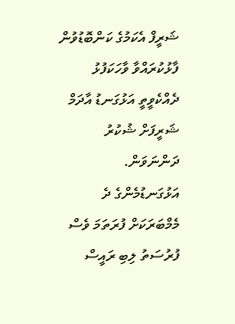ޝަރީފް އެކަމުގެ ކަންބޮޑުވުން ފާޅުކުރައްވާ ވާހަކަފުޅު ދެއްކެވީތީ އަޅުގަނޑު އާދަމް ޝަރީފަށް ޝުކުރު ދަންނަވަން. އަޅުގަނޑުމެންގެ ދެ މެމްބަރަކަށް ފުރަތަމަ ވެސް ފުރުސަތު ލިބި ރައީސް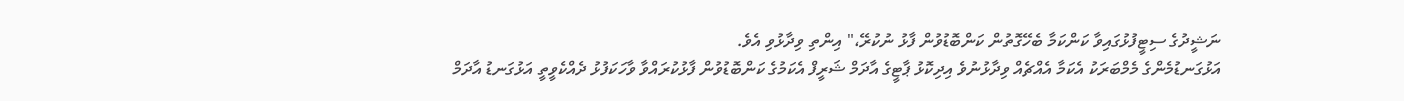ނަޝީދުގެ ސިޓީފުޅުގައިވާ ކަންކަމާ ބެހޭގޮތުން ކަންބޮޑުވުން ފާޅު ނުކުރޭ،" އިންތި ވިދާޅުވި އެވެ.
އަޅުގަނޑުމެންގެ މެމްބަރަކު އެކަމާ އެއްޗެއް ވިދާޅުނުވެ އިދިކޮޅު ޕާޓީގެ އާދަމް ޝަރީފް އެކަމުގެ ކަންބޮޑުވުން ފާޅުކުރައްވާ ވާހަކަފުޅު ދެއްކެވީތީ އަޅުގަނޑު އާދަމް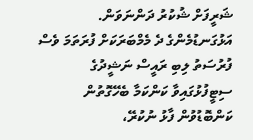ޝަރީފަށް ޝުކުރު ދަންނަވަން. އަޅުގަނޑުމެންގެ ދެ މެމްބަރަކަށް ފުރަތަމަ ވެސް ފުރުސަތު ލިބި ރައީސް ނަޝީދުގެ ސިޓީފުޅުގައިވާ ކަންކަމާ ބެހޭގޮތުން ކަންބޮޑުވުން ފާޅު ނުކުރޭ،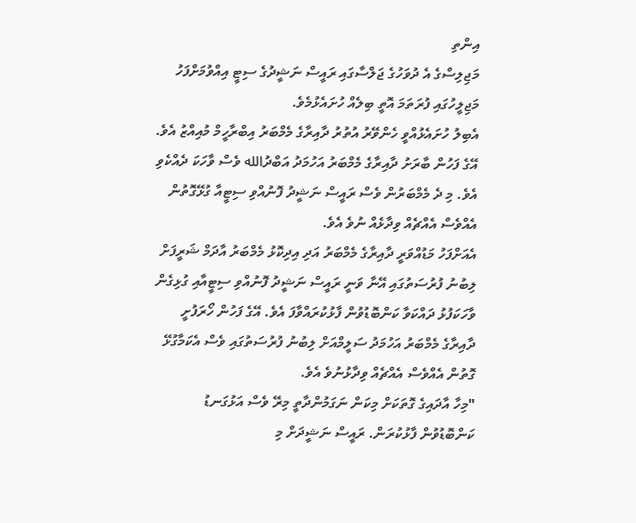އިންތި
މަޖިލިސްގެ އެ ދުވަހުގެ ޖަލްސާގައި ރައީސް ނަޝީދުގެ ސިޓީ އިއްވުމަށްފަހު މަޖިލީހުގައި ފުރަތަމަ އޮތީ ބިލެއް ހުށައެޅުމެވެ.
އެބިލު ހުށައެޅުއްވީ ހެންވޭރު އުތުރު ދާއިރާގެ މެމްބަރު އިބްރާހީމް މުއިއްޒު އެވެ. އޭގެ ފަހުން ބާރަށު ދާއިރާގެ މެމްބަރު އަހުމަދު އަބްދުالله ވެސް ވާހަކަ ދެއްކެވި އެވެ. މި ދެ މެމްބަރުން ވެސް ރައީސް ނަޝީދު ފޮނުއްވި ސިޓީއާ ގުޅޭގޮތުން އެއްވެސް އެއްޗެއް ވިދާޅެއް ނުވެ އެވެ.
އެއަށްފަހު މަޑުއްވަރީ ދާއިރާގެ މެމްބަރު އަދި އިދިކޮޅު މެމްބަރު އާދަމް ޝަރީފަށް ލިބުނު ފުރުސަތުގައި އޭނާ ވަނީ ރައީސް ނަޝީދު ފޮނުއްވި ސިޓީއާއި ގުޅިގެން ވާހަކަފުޅު ދައްކަވާ ކަންބޮޑުވުން ފާޅުކުރައްވާފަ އެވެ. އޭގެ ފަހުން ހޯރަފުށީ ދާއިރާގެ މެމްބަރު އަހުމަދު ސަލީމްއަށް ލިބުނު ފުރުސަތުގައި ވެސް އެކަމާގުޅޭ ގޮތުން އެއްވެސް އެއްޗެއް ވިދާޅުނުވެ އެވެ.
"މިހާ އާދައިގެ ގޮތަކަށް މިކަން ނަގަމުންދާތީ މިރޭ ވެސް އަޅުގަނޑު ކަންބޮޑުވުން ފާޅުކުރަން. ރައީސް ނަޝީދަށް މި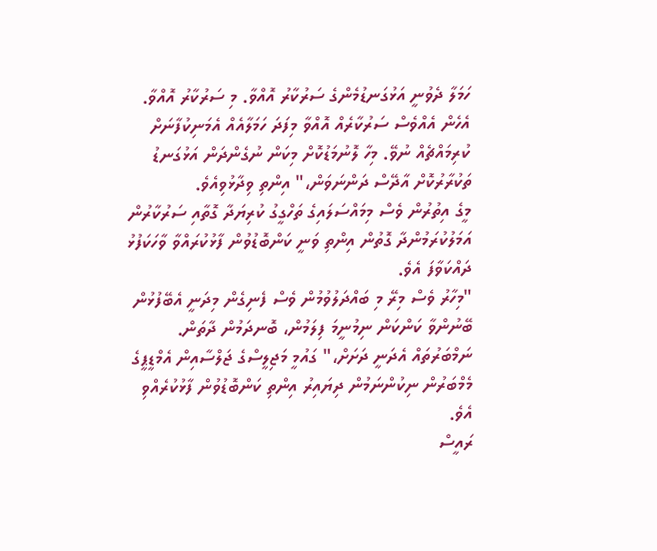ހަމަލާ ދެވުނީ އަޅުގަނޑުމެންގެ ސަރުކާރު އޮއްވާ. މި ސަރުކާރު އޮއްވާ. އެހެން އެއްވެސް ސަރުކާރެއް އޮއްވާ މިފަދަ ހަމަލާއެއް އެމަނިކުފާނަށް ކުރިމައްޗެއް ނުވޭ. މިހާ ލޮނުމަޑުކޮށް މިކަން ނުގެންދަން އަޅުގަނޑު ތަކުރާރުކޮށް އާދޭސް ދަންނަވަން،" އިންތި ވިދާޅުވިއެވެ.
މީގެ އިތުރުން ވެސް މިމައްސަލައިގެ ތަހްގީގު ކުރިޔަދާ ގޮތާއި ސަރުކާރުން އަމަލުކުރަމުންދާ ގޮތުން އިންތި ވަނީ ކަންބޮޑުވުން ފާޅުކުރައްވާ ވާހަކަފުޅު ދައްކަވާފަ އެވެ.
"މިހާރު ވެސް މިރޭ މި ބައްދަލުވުމުން ވެސް ފެނިގެން މިދަނީ އެބޭފުޅުން ބޭނުންވާ ކަންކަން ނިމުނީމަ ފިލަމުން، ބޮނދަމުން ދާތަން. ނަމްބަރުތައް އެދަނީ ދަށަށް،" ގައުމީ މަޖިލީސްގެ ޖަލްސާއިން އެމްޑީޕީގެ މެމްބަރުން ނިކުންނަމުން ދިޔައިރު އިންތި ކަންބޮޑުވުން ފާޅުކުރެއްވި އެވެ.
ރައީސް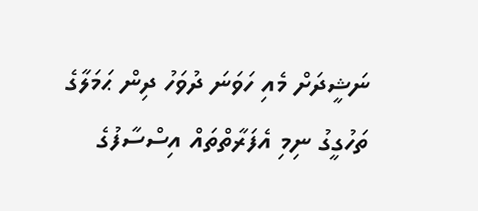ނަޝީދަށް މެއި ހަވަނަ ދުވަހު ދިން ޙަމަލާގެ ތަހުގީގު ނިމި އެފަރާތްތައް އިސްސާފުގެ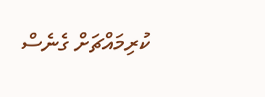ކުރިމައްޗަށް ގެނެސް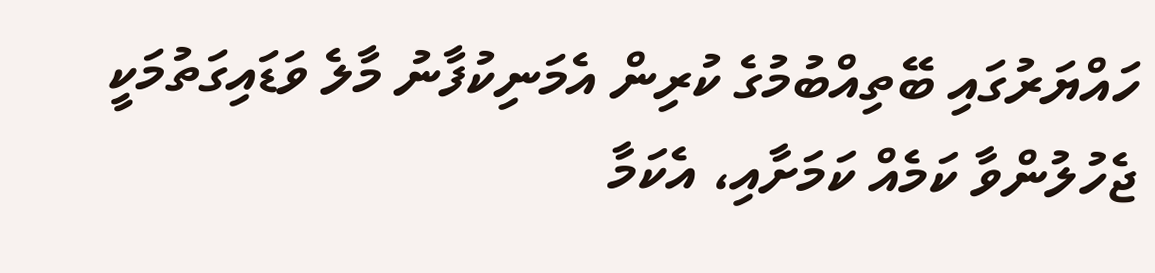ހައްޔަރުގައި ބޭތިއްބުމުގެ ކުރިން އެމަނިކުފާނު މާލެ ވަޑައިގަތުމަކީ ޖެހުލުންވާ ކަމެއް ކަމަށާއި، އެކަމާ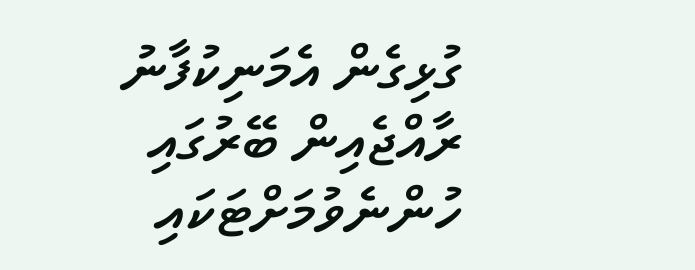ގުޅިގެން އެމަނިކުފާނު ރާއްޖެއިން ބޭރުގައި ހުންނެވުމަށްޓަކައި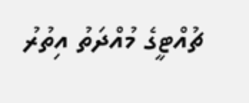ޗުއްޓީގެ މުއްދަތު އިތުރު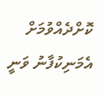ކޮށްދެއްވުމަށް އެމަނިކުފާނު ވަނީ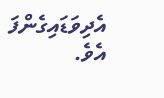އެދިވަޑައިގެންފަ އެވެ.